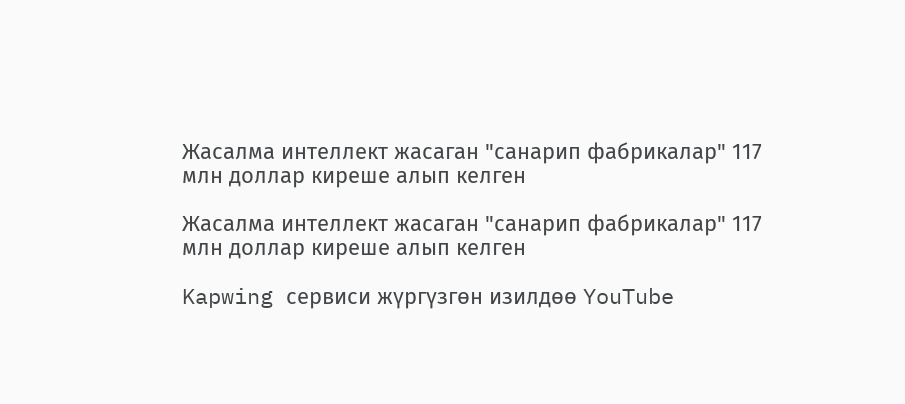Жасалма интеллект жасаган "санарип фабрикалар" 117 млн доллар киреше алып келген

Жасалма интеллект жасаган "санарип фабрикалар" 117 млн доллар киреше алып келген

Kapwing сервиси жүргүзгөн изилдөө YouTube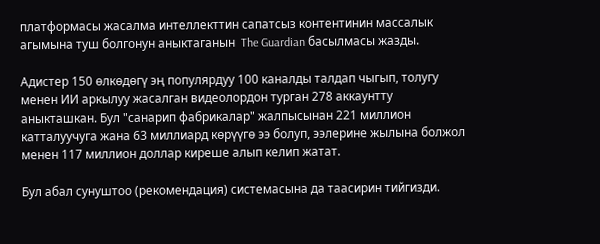платформасы жасалма интеллекттин сапатсыз контентинин массалык агымына туш болгонун аныктаганын  The Guardian басылмасы жазды.

Адистер 150 өлкөдөгү эң популярдуу 100 каналды талдап чыгып, толугу менен ИИ аркылуу жасалган видеолордон турган 278 аккаунтту аныкташкан. Бул "санарип фабрикалар" жалпысынан 221 миллион катталуучуга жана 63 миллиард көрүүгө ээ болуп, ээлерине жылына болжол менен 117 миллион доллар киреше алып келип жатат.

Бул абал сунуштоо (рекомендация) системасына да таасирин тийгизди.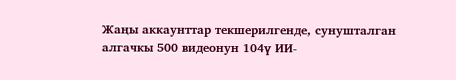Жаңы аккаунттар текшерилгенде, сунушталган алгачкы 500 видеонун 104ү ИИ-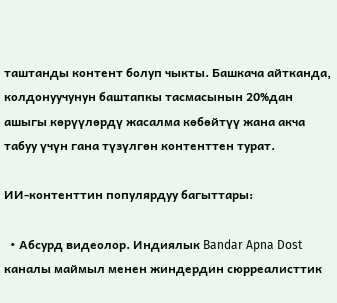таштанды контент болуп чыкты. Башкача айтканда, колдонуучунун баштапкы тасмасынын 20%дан ашыгы көрүүлөрдү жасалма көбөйтүү жана акча табуу үчүн гана түзүлгөн контенттен турат.

ИИ-контенттин популярдуу багыттары:

  • Абсурд видеолор. Индиялык Bandar Apna Dost каналы маймыл менен жиндердин сюрреалисттик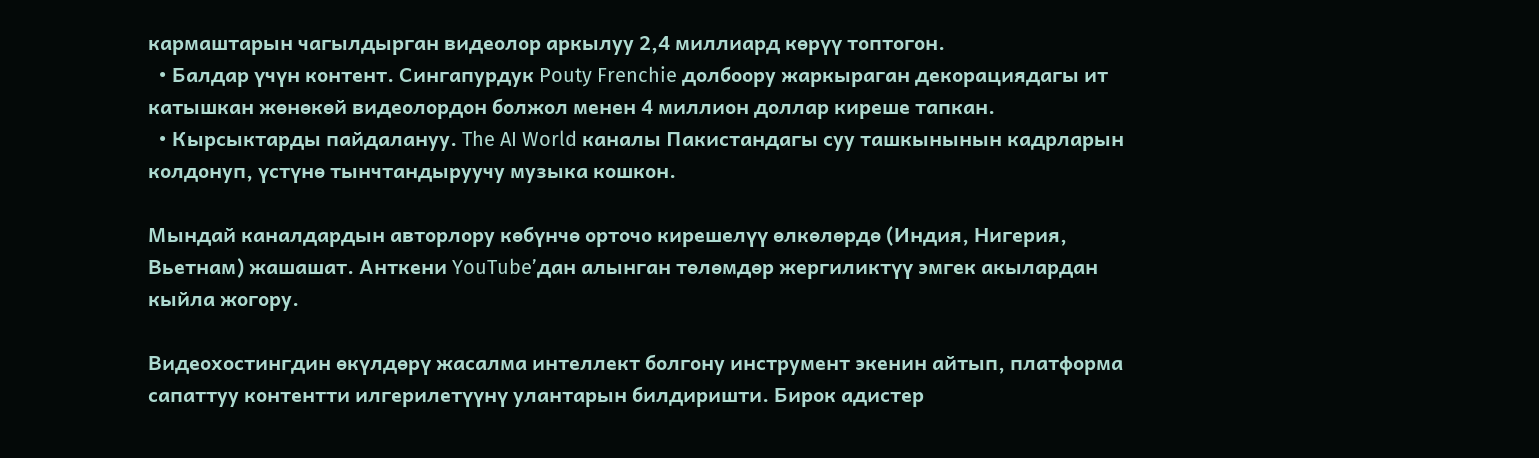кармаштарын чагылдырган видеолор аркылуу 2,4 миллиард көрүү топтогон.
  • Балдар үчүн контент. Сингапурдук Pouty Frenchie долбоору жаркыраган декорациядагы ит катышкан жөнөкөй видеолордон болжол менен 4 миллион доллар киреше тапкан.
  • Кырсыктарды пайдалануу. The AI World каналы Пакистандагы суу ташкынынын кадрларын колдонуп, үстүнө тынчтандыруучу музыка кошкон.

Мындай каналдардын авторлору көбүнчө орточо кирешелүү өлкөлөрдө (Индия, Нигерия, Вьетнам) жашашат. Анткени YouTube’дан алынган төлөмдөр жергиликтүү эмгек акылардан кыйла жогору.

Видеохостингдин өкүлдөрү жасалма интеллект болгону инструмент экенин айтып, платформа сапаттуу контентти илгерилетүүнү улантарын билдиришти. Бирок адистер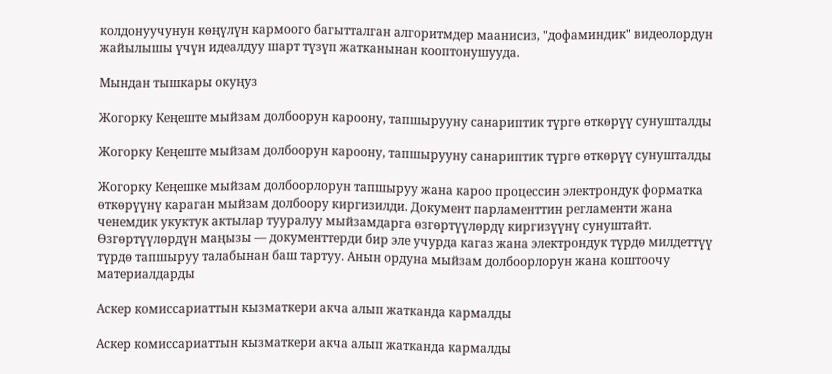колдонуучунун көңүлүн кармоого багытталган алгоритмдер маанисиз, "дофаминдик" видеолордун жайылышы үчүн идеалдуу шарт түзүп жатканынан кооптонушууда.

Мындан тышкары окуңуз

Жогорку Кеңеште мыйзам долбоорун кароону, тапшырууну санариптик түргө өткөрүү сунушталды

Жогорку Кеңеште мыйзам долбоорун кароону, тапшырууну санариптик түргө өткөрүү сунушталды

Жогорку Кеңешке мыйзам долбоорлорун тапшыруу жана кароо процессин электрондук форматка өткөрүүнү караган мыйзам долбоору киргизилди. Документ парламенттин регламенти жана ченемдик укуктук актылар тууралуу мыйзамдарга өзгөртүүлөрдү киргизүүнү сунуштайт. Өзгөртүүлөрдүн маңызы — документтерди бир эле учурда кагаз жана электрондук түрдө милдеттүү түрдө тапшыруу талабынан баш тартуу. Анын ордуна мыйзам долбоорлорун жана коштоочу материалдарды

Аскер комиссариаттын кызматкери акча алып жатканда кармалды

Аскер комиссариаттын кызматкери акча алып жатканда кармалды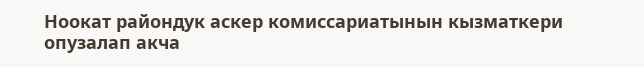Ноокат райондук аскер комиссариатынын кызматкери опузалап акча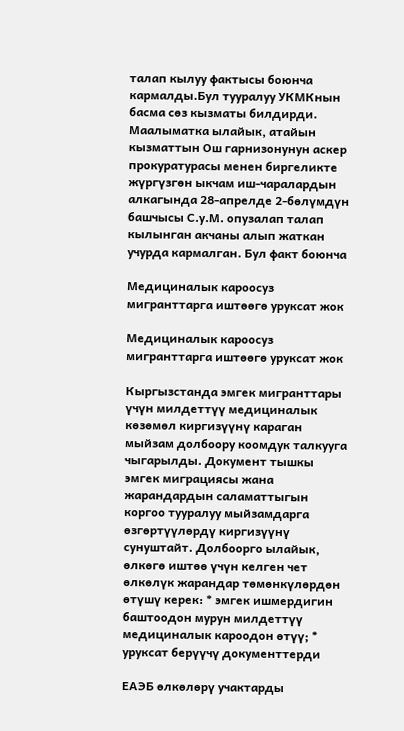талап кылуу фактысы боюнча кармалды.Бул тууралуу УКМКнын басма сөз кызматы билдирди. Маалыматка ылайык, атайын кызматтын Ош гарнизонунун аскер прокуратурасы менен биргеликте жүргүзгөн ыкчам иш-чаралардын алкагында 28-апрелде 2-бөлүмдүн башчысы С.у.М. опузалап талап кылынган акчаны алып жаткан учурда кармалган. Бул факт боюнча

Медициналык кароосуз мигранттарга иштөөгө уруксат жок

Медициналык кароосуз мигранттарга иштөөгө уруксат жок

Кыргызстанда эмгек мигранттары үчүн милдеттүү медициналык көзөмөл киргизүүнү караган мыйзам долбоору коомдук талкууга чыгарылды. Документ тышкы эмгек миграциясы жана жарандардын саламаттыгын коргоо тууралуу мыйзамдарга өзгөртүүлөрдү киргизүүнү сунуштайт. Долбоорго ылайык, өлкөгө иштөө үчүн келген чет өлкөлүк жарандар төмөнкүлөрдөн өтүшү керек: * эмгек ишмердигин баштоодон мурун милдеттүү медициналык кароодон өтүү; * уруксат берүүчү документтерди

ЕАЭБ өлкөлөрү учактарды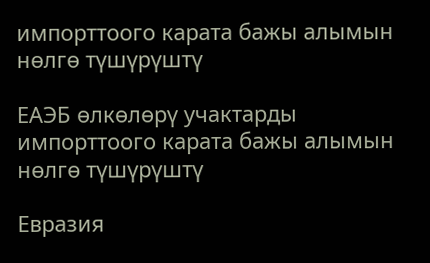импорттоого карата бажы алымын нөлгө түшүрүштү

ЕАЭБ өлкөлөрү учактарды импорттоого карата бажы алымын нөлгө түшүрүштү

Евразия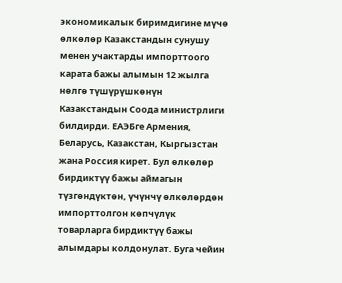экономикалык биримдигине мүчө өлкөлөр Казакстандын сунушу менен учактарды импорттоого карата бажы алымын 12 жылга нөлгө түшүрүшкөнүн Казакстандын Соода министрлиги билдирди. ЕАЭБге Армения, Беларусь, Казакстан, Кыргызстан жана Россия кирет. Бул өлкөлөр бирдиктүү бажы аймагын түзгөндүктөн, үчүнчү өлкөлөрдөн импорттолгон көпчүлүк товарларга бирдиктүү бажы алымдары колдонулат. Буга чейин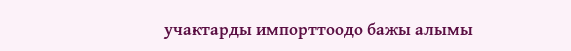учактарды импорттоодо бажы алымы